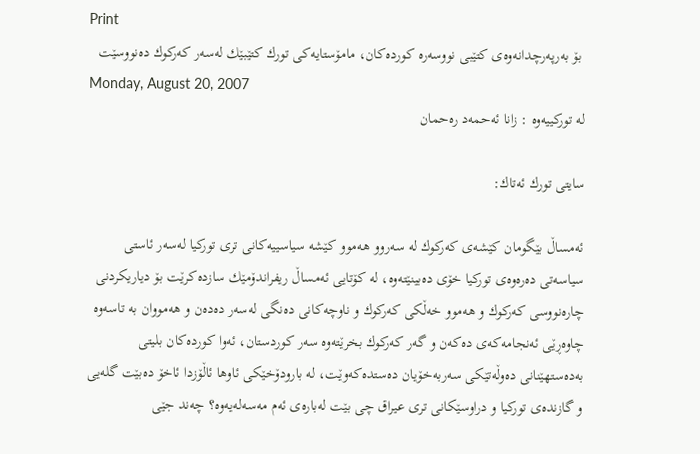Print
 بۆ به‌رپه‌رچدانه‌وه‌ی‌ كتێبی‌ نووسه‌ره‌ كورده‌كان، مامۆستایه‌كی‌ تورك كتێبێك له‌سه‌ر كه‌ركوك ده‌نووسێت
Monday, August 20, 2007
له‌ توركییه‌وه‌ : زانا ئه‌حمه‌د ره‌حمان

سایتی‌ تورك ئه‌تاك:

ئه‌مساڵ‌ بێگومان كێشه‌ی‌ كه‌ركوك له‌ سه‌روو هه‌موو كێشه‌ سیاسییه‌كانی‌ تری‌ توركیا له‌سه‌ر ئاستی‌ سیاسه‌تی‌ ده‌ره‌وه‌ی‌ توركیا خۆی‌ ده‌بینێته‌وه‌، له‌ كۆتایی‌ ئه‌مساڵ‌ ریفراندۆمێك سازده‌كرێت بۆ دیاریكردنی‌ چاره‌نووسی‌ كه‌ركوك و هه‌موو خه‌ڵكی‌ كه‌ركوك و ناوچه‌كانی‌ ده‌نگی‌ له‌سه‌ر ده‌ده‌ن و هه‌مووان به‌ تاسه‌وه‌ چاوه‌ڕێی‌ ئه‌نجامه‌كه‌ی‌ ده‌كه‌ن و گه‌ر كه‌ركوك بخرێته‌وه‌ سه‌ر كوردستان، ئه‌وا كورده‌كان بلیتی‌ به‌ده‌ستهێنانی‌ ده‌وڵه‌تێكی‌ سه‌ربه‌خۆیان ده‌ستده‌كه‌وێت، له‌ بارودۆخێكی‌ ئاوها ئاڵۆزدا ئاخۆ ده‌بێت گله‌یی‌ و گازنده‌ی‌ توركیا و دراوسێكانی‌ تری‌ عیراق چی بێت له‌باره‌ی‌ ئه‌م مه‌سه‌له‌یه‌وه‌؟ چه‌ند جێی‌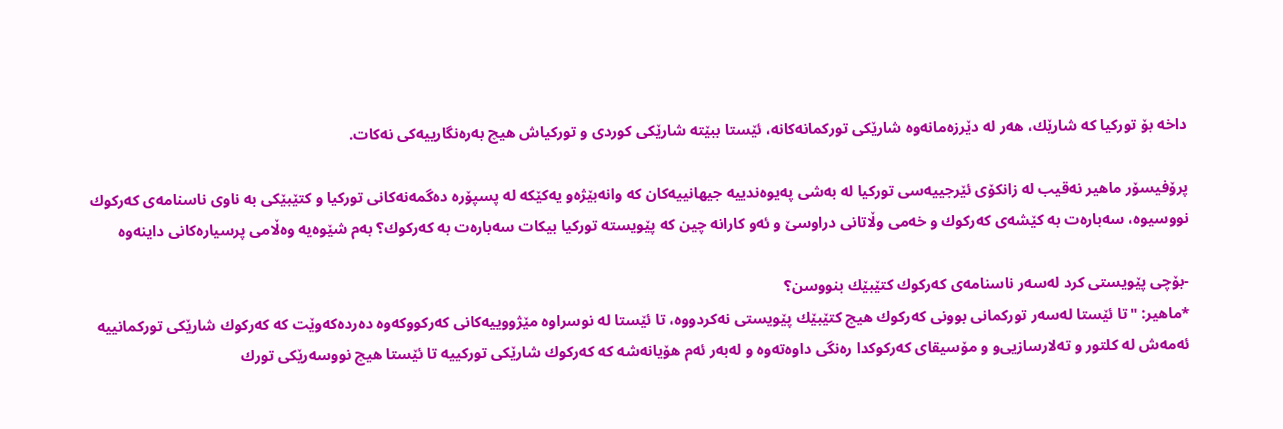داخه‌ بۆ توركیا كه‌ شارێك، هه‌ر له‌ دێرزه‌مانه‌وه‌ شارێكی‌ توركمانه‌كانه‌، ئێستا ببێته‌ شارێكی‌ كوردی‌ و توركیاش هیچ به‌ره‌نگارییه‌كی‌ نه‌كات.

پرۆفیسۆر ماهیر نه‌قیب له‌ زانكۆی‌ ئێرجییه‌سی‌ توركیا له‌ به‌شی‌ په‌یوه‌ندییه‌ جیهانییه‌كان كه‌ وانه‌بێژه‌و یه‌كێكه‌ له‌ پسپۆره‌ ده‌گمه‌نه‌كانی‌ توركیا و كتێبێكی‌ به‌ ناوی‌ ناسنامه‌ی‌ كه‌ركوك نووسیوه‌، سه‌باره‌ت به‌ كێشه‌ی‌ كه‌ركوك و خه‌می‌ وڵاتانی‌ دراوسێ‌ و ئه‌و كارانه‌ چین كه‌ پێویسته‌ توركیا بیكات سه‌باره‌ت به‌ كه‌ركوك؟ به‌م شێوه‌یه‌ وه‌ڵامی‌ پرسیاره‌كانی‌ داینه‌وه‌

-بۆچی‌ پێویستی‌ كرد له‌سه‌ر ناسنامه‌ی‌ كه‌ركوك كتێبێك بنووسن؟
*ماهیر: "تا ئێستا له‌سه‌ر توركمانی‌ بوونی‌ كه‌ركوك هیچ كتێبێك پێویستی‌ نه‌كردووه‌، تا ئێستا له‌ نوسراوه‌ مێژووییه‌كانی‌ كه‌ركووكه‌وه‌ ده‌رده‌كه‌وێت كه‌ كه‌ركوك شارێكی‌ توركمانییه‌ ئه‌مه‌ش له‌ كلتور و ته‌لارسازیی‌‌و و مۆسیقای‌ كه‌ركوكدا ره‌نگی‌ داوه‌ته‌وه‌ و له‌به‌ر ئه‌م هۆیانه‌شه‌ كه‌ كه‌ركوك شارێكی‌ توركییه‌ تا ئێستا هیچ نووسه‌رێكی‌ تورك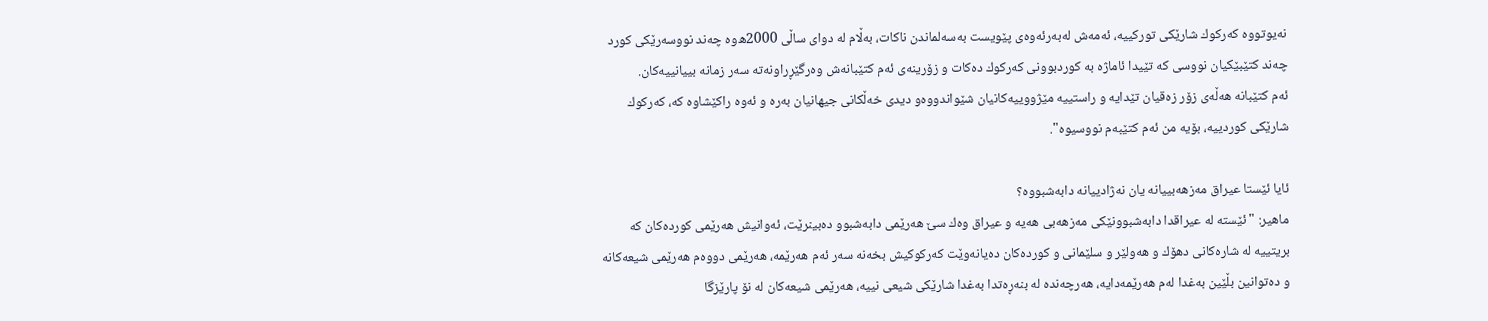نه‌یوتووه‌ كه‌ركوك شارێكی‌ توركییه‌، ئه‌مه‌ش له‌به‌رئه‌وه‌ی‌ پێویست به‌سه‌لماندن ناكات، به‌ڵام له‌ دوای‌ ساڵی‌ 2000ه‌وه‌ چه‌ند نووسه‌رێكی‌ كورد چه‌ند كتێبێكیان نووسی كه‌ تێیدا ئاماژه‌ به‌ كوردبوونی‌ كه‌ركوك ده‌كات و زۆرینه‌ی‌ ئه‌م كتێبانه‌ش وه‌رگێڕراونه‌ته‌ سه‌ر زمانه‌ بییانییه‌كان.
ئه‌م كتێبانه‌ هه‌ڵه‌ی‌ زۆر زه‌قیان تێدایه‌ و راستییه‌ مێژووییه‌كانیان شێواندووه‌و دیدی‌ خه‌ڵكانی‌ جیهانیان به‌ره‌ و ئه‌وه‌ راكێشاوه‌ كه‌، كه‌ركوك شارێكی‌ كوردییه‌، بۆیه‌ من ئه‌م كتێبه‌م نووسیوه‌".

ئایا ئێستا عیراق مه‌زهه‌بییانه‌ یان نه‌ژادییانه‌ دابه‌شبووه‌؟
ماهیر: "ئێسته‌ له‌ عیراقدا دابه‌شبوونێكی‌ مه‌زهه‌بی‌ هه‌یه‌ و عیراق وه‌ك سێ‌ هه‌رێمی‌ دابه‌شبوو ده‌بینرێت، ئه‌وانیش هه‌رێمی‌ كورده‌كان كه‌ بریتییه‌ له‌ شاره‌كانی‌ دهۆك و هه‌ولێر و سلێمانی‌ و كورده‌كان ده‌یانه‌وێت كه‌ركوكیش بخه‌نه‌ سه‌ر ئه‌م هه‌رێمه‌، هه‌رێمی‌ دووه‌م هه‌رێمی‌ شیعه‌كانه‌ و ده‌توانین بڵێین به‌غدا له‌م هه‌رێمه‌دایه‌، هه‌رچه‌نده‌ له‌ بنه‌ڕه‌تدا به‌غدا شارێكی‌ شیعی‌ نییه‌، هه‌رێمی‌ شیعه‌كان له‌ نۆ پارێزگا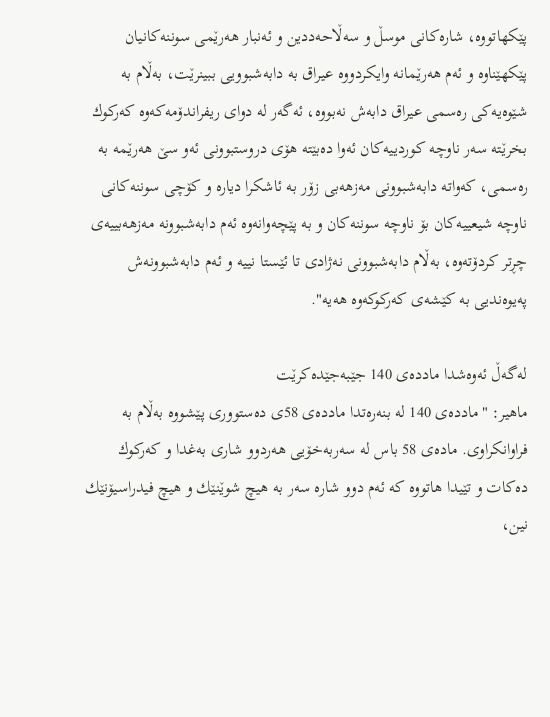پێكهاتووه‌، شاره‌كانی‌ موسڵ‌ و سه‌ڵاحه‌ددین و ئه‌نبار هه‌رێمی‌ سوننه‌كانیان پێكهێناوه‌ و ئه‌م هه‌رێمانه‌ وایكردووه‌ عیراق به‌ دابه‌شبوویی‌ ببینرێت، به‌ڵام به‌ شێوه‌یه‌كی‌ ره‌سمی‌ عیراق دابه‌ش نه‌بووه‌، ئه‌گه‌ر له‌ دوای‌ ریفراندۆمه‌كه‌وه‌ كه‌ركوك بخرێته‌ سه‌ر ناوچه‌ كوردییه‌كان ئه‌وا ده‌بێته‌ هۆی‌ دروستبوونی‌ ئه‌و سێ‌ هه‌رێمه‌ به‌ ره‌سمی‌، كه‌واته‌ دابه‌شبوونی‌ مه‌زهه‌بی‌ زۆر به‌ ئاشكرا دیاره‌ و كۆچی‌ سوننه‌كانی‌ ناوچه‌ شیعییه‌كان بۆ ناوچه‌ سوننه‌كان و به‌ پێچه‌وانه‌وه‌ ئه‌م دابه‌شبوونه‌ مه‌زهه‌بییه‌ی‌ چڕتر كردۆته‌وه‌، به‌ڵام دابه‌شبوونی‌ نه‌ژادی‌ تا ئێستا نییه‌ و ئه‌م دابه‌شبوونه‌ش په‌یوه‌ندیی‌ به‌ كێشه‌ی‌ كه‌ركوكه‌وه‌ هه‌یه‌".

له‌گه‌ڵ‌ ئه‌وه‌شدا مادده‌ی‌ 140 جێبه‌جێده‌كرێت
ماهیر: "مادده‌ی‌ 140 له‌ بنه‌ره‌تدا مادده‌ی‌ 58ی‌ ده‌ستووری‌ پێشووه‌ به‌ڵام به‌ فراوانكراوی‌. ماده‌ی‌ 58 باس له‌ سه‌ربه‌خۆیی‌ هه‌ردوو شاری‌ به‌غدا و كه‌ركوك ده‌كات و تێیدا هاتووه‌ كه‌ ئه‌م دوو شاره‌ سه‌ر به‌ هیچ شوێنێك و هیچ فیدراسیۆنێك نین،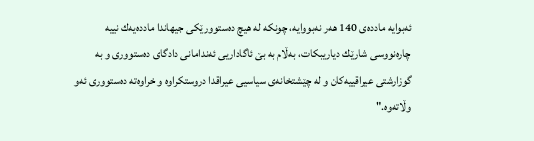ئه‌بوایه‌ مادده‌ی‌ 140 هه‌ر نه‌بووایه‌، چونكه‌ له‌ هیچ ده‌ستوورێكی‌ جیهاندا مادده‌یه‌ك نییه‌ چاره‌نووسی‌ شارێك دیاریبكات، به‌ڵام به‌ بێ‌ ئاگاداریی‌ ئه‌ندامانی‌ دادگای‌ ده‌ستووری‌ و به‌ گوزارشتی‌ عیراقییه‌كان و له‌ چێشتخانه‌ی‌ سیاسیی عیراقدا دروستكراوه‌ و خراوه‌ته‌ ده‌ستووری‌ ئه‌و وڵاته‌وه‌."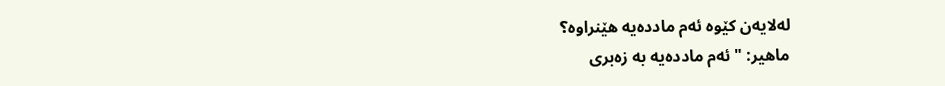له‌لایه‌ن كێوه‌ ئه‌م مادده‌یه‌ هێنراوه‌؟
ماهیر: "ئه‌م مادده‌یه‌ به‌ زه‌بری‌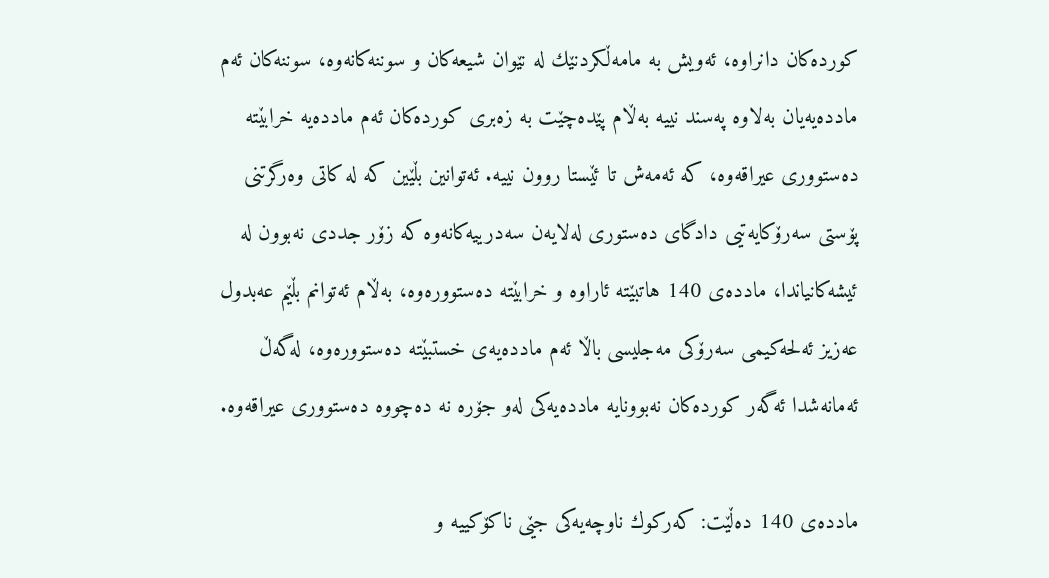كورده‌كان دانراوه‌، ئه‌ویش به‌ مامه‌ڵكردنێك له‌ نێوان شیعه‌كان و سوننه‌كانه‌وه‌، سوننه‌كان ئه‌م مادده‌یه‌یان به‌لاوه‌ په‌سند نییه‌ به‌ڵام پێده‌چێت به‌ زه‌بری‌ كورده‌كان ئه‌م مادده‌یه‌ خرابێته‌ ده‌ستووری‌ عیراقه‌وه‌، كه‌ ئه‌مه‌ش تا ئێستا روون نییه‌. ئه‌توانین بڵێین كه‌ له‌ كاتی‌ وه‌رگرتنی‌ پۆستی‌ سه‌رۆكایه‌تیی‌ دادگای‌ ده‌ستوری‌ له‌لایه‌ن سه‌درییه‌كانه‌وه‌ كه‌ زۆر جددی‌ نه‌بوون له‌ ئیشه‌كانیاندا، مادده‌ی‌ 140 هاتبێته‌ ئاراوه‌ و خرابێته‌ ده‌ستووره‌وه‌، به‌ڵام ئه‌توانم بڵێم عه‌بدول عه‌زیز ئه‌لحه‌كیمی‌ سه‌رۆكی‌ مه‌جلیسی‌ باڵا ئه‌م مادده‌یه‌ی‌ خستبێته‌ ده‌ستووره‌وه‌، له‌گه‌ڵ‌ ئه‌مانه‌شدا ئه‌گه‌ر كورده‌كان نه‌بوونایه‌ مادده‌یه‌كی‌ له‌و جۆره‌ نه‌ ده‌چووه‌ ده‌ستووری‌ عیراقه‌وه‌.

مادده‌ی‌ 140 ده‌ڵێت: كه‌ركوك ناوچه‌یه‌كی‌ جێی‌ ناكۆكییه‌ و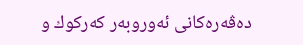ده‌ڤه‌ره‌كانی‌ ئه‌وروبه‌ر كه‌ركوك و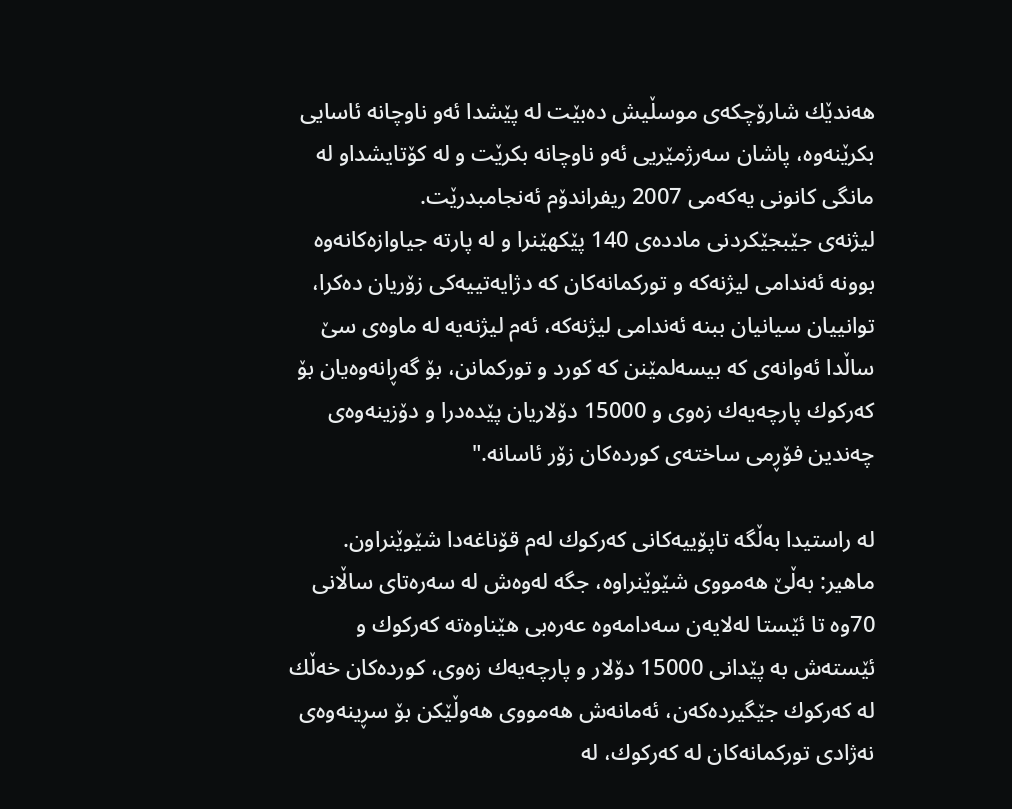هه‌ندێك شارۆچكه‌ی‌ موسڵیش ده‌بێت له‌ پێشدا ئه‌و ناوچانه‌ ئاسایی‌ بكرێنه‌وه‌، پاشان سه‌رژمێریی‌ ئه‌و ناوچانه‌ بكرێت و له‌ كۆتایشدا‌و له‌ مانگی‌ كانونی‌ یه‌كه‌می‌ 2007 ریفراندۆم ئه‌نجامبدرێت.
لیژنه‌ی‌ جێبجێكردنی‌ مادده‌ی‌ 140 پێكهێنرا و له‌ پارته‌ جیاوازه‌كانه‌وه‌ بوونه‌ ئه‌ندامی‌ لیژنه‌كه‌ و توركمانه‌كان كه‌ دژایه‌تییه‌كی‌ زۆریان ده‌كرا، توانییان سیانیان ببنه‌ ئه‌ندامی‌ لیژنه‌كه‌، ئه‌م لیژنه‌یه‌ له‌ ماوه‌ی‌ سێ‌ ساڵدا ئه‌وانه‌ی‌ كه‌ بیسه‌لمێنن كه‌ كورد و توركمانن، بۆ گه‌ڕانه‌وه‌یان بۆ كه‌ركوك پارچه‌یه‌ك زه‌وی‌ و 15000 دۆلاریان پێده‌درا و دۆزینه‌وه‌ی‌ چه‌ندین فۆڕمی‌ ساخته‌ی‌ كورده‌كان زۆر ئاسانه‌."

له‌ راستیدا به‌ڵگه‌ تاپۆییه‌كانی‌ كه‌ركوك له‌م قۆناغه‌دا شێوێنراون.
ماهیر: به‌ڵێ‌ هه‌مووی‌ شێوێنراوه‌، جگه‌ له‌وه‌ش له‌ سه‌ره‌تای‌ ساڵانی‌ 70وه‌ تا ئێستا له‌لایه‌ن سه‌دامه‌وه‌ عه‌ره‌بی‌ هێناوه‌ته‌ كه‌ركوك و ئێسته‌ش به‌ پێدانی‌ 15000 دۆلار و پارچه‌یه‌ك زه‌وی‌، كورده‌كان خه‌ڵك له‌ كه‌ركوك جێگیرده‌كه‌ن، ئه‌مانه‌ش هه‌مووی‌ هه‌وڵێكن بۆ سڕینه‌وه‌ی‌ نه‌ژادی‌ توركمانه‌كان له‌ كه‌ركوك، له‌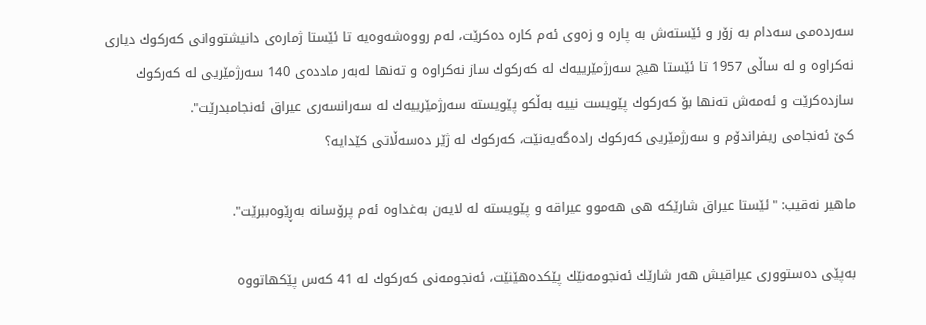سه‌رده‌می‌ سه‌دام به‌ زۆر و ئێسته‌ش به‌ پاره‌ و زه‌وی‌ ئه‌م كاره‌ ده‌كرێت، له‌م رووه‌شه‌وه‌یه‌ تا ئێستا ژماره‌ی‌ دانیشتووانی‌ كه‌ركوك دیاری‌ نه‌كراوه‌ و له‌ ساڵی‌ 1957 تا ئێستا هیچ سه‌رژمێرییه‌ك له‌ كه‌ركوك ساز نه‌كراوه‌ و ته‌نها له‌به‌ر مادده‌ی‌ 140 سه‌رژمێریی‌ له‌ كه‌ركوك سازده‌كرێت و ئه‌مه‌ش ته‌نها بۆ كه‌ركوك پێویست نییه‌ به‌ڵكو پێویسته‌ سه‌رژمێرییه‌ك له‌ سه‌رانسه‌ری‌ عیراق ئه‌نجامبدرێت".
كێ‌ ئه‌نجامی‌ ریفراندۆم و سه‌رژمێریی كه‌ركوك راده‌گه‌یه‌نێت، كه‌ركوك له‌ ژێر ده‌سه‌ڵاتی‌ كێدایه‌؟

ماهیر نه‌قیب: "ئێستا عیراق شارێكه‌ هی هه‌موو عیراقه‌ و پێویسته‌ له‌ لایه‌ن به‌غداوه‌ ئه‌م پرۆسانه‌ به‌ڕێوه‌ببرێت".

به‌پێی‌ ده‌ستووری‌ عیراقیش هه‌ر شارێك ئه‌نجومه‌نێك پێكده‌هێنێت، ئه‌نجومه‌نی‌ كه‌ركوك له‌ 41 كه‌س پێكهاتووه‌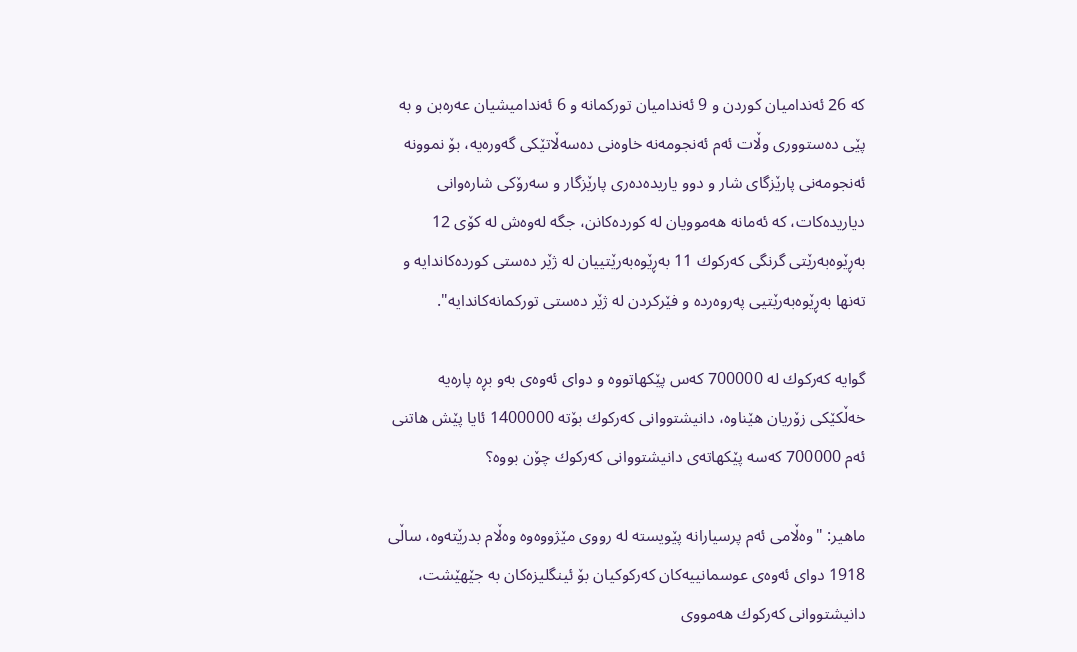كه‌ 26 ئه‌ندامیان كوردن و 9 ئه‌ندامیان توركمانه‌ و 6 ئه‌ندامیشیان عه‌ره‌بن و به‌ پێی‌ ده‌ستووری‌ وڵات ئه‌م ئه‌نجومه‌نه‌ خاوه‌نی‌ ده‌سه‌ڵاتێكی‌ گه‌وره‌یه‌، بۆ نموونه‌ ئه‌نجومه‌نی‌ پارێزگای‌ شار و دوو یاریده‌ده‌ری‌ پارێزگار و سه‌رۆكی‌ شاره‌وانی‌ دیاریده‌كات، كه‌ ئه‌مانه‌ هه‌موویان له‌ كورده‌كانن، جگه‌ له‌وه‌ش له‌ كۆی‌ 12 به‌ڕێوه‌به‌رێتی‌ گرنگی‌ كه‌ركوك 11 به‌ڕێوه‌به‌رێتییان له‌ ژێر ده‌ستی‌ كورده‌كاندایه‌ و ته‌نها به‌ڕێوه‌به‌رێتیی په‌روه‌رده‌ و فێركردن له‌ ژێر ده‌ستی‌ توركمانه‌كاندایه‌".

گوایه‌ كه‌ركوك له‌ 700000 كه‌س پێكهاتووه‌ و دوای‌ ئه‌وه‌ی‌ به‌و بڕه‌ پاره‌یه‌ خه‌ڵكێكی‌ زۆریان هێناوه‌، دانیشتووانی‌ كه‌ركوك بۆته‌ 1400000 ئایا پێش هاتنی‌ ئه‌م 700000 كه‌سه‌ پێكهاته‌ی‌ دانیشتووانی‌ كه‌ركوك چۆن بووه‌؟

ماهیر: "وه‌ڵامی‌ ئه‌م پرسیارانه‌ پێویسته‌ له‌ رووی‌ مێژووه‌وه‌ وه‌ڵام بدرێته‌وه‌، ساڵی‌ 1918 دوای‌ ئه‌وه‌ی‌ عوسمانییه‌كان كه‌ركوكیان بۆ ئینگلیزه‌كان به‌ جێهێشت، دانیشتووانی‌ كه‌ركوك هه‌مووی‌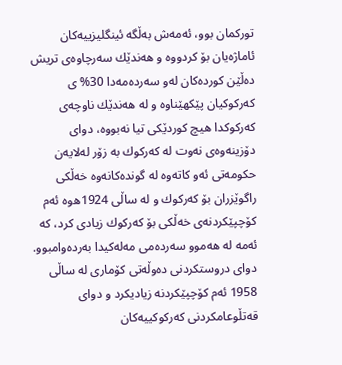توركمان بوو، ئه‌مه‌ش به‌ڵگه‌ ئینگلیزییه‌كان ئاماژه‌یان بۆ كردووه‌ و هه‌ندێك سه‌رچاوه‌ی‌ تریش ده‌ڵێن كورده‌كان له‌و سه‌رده‌مه‌دا 30% ی‌ كه‌ركوكیان پێكهێناوه‌ و له‌ هه‌ندێك ناوچه‌ی‌ كه‌ركوكدا هیچ كوردێكی‌ تیا نه‌بووه‌، دوای‌ دۆزینه‌وه‌ی‌ نه‌وت له‌ كه‌ركوك به‌ زۆر له‌لایه‌ن حكومه‌تی‌ ئه‌و كاته‌وه‌ له‌ گونده‌كانه‌وه‌ خه‌ڵكی‌ راگوێزران بۆ كه‌ركوك و له‌ ساڵی‌ 1924ه‌وه‌ ئه‌م كۆچپێكردنه‌ی‌ خه‌ڵكی‌ بۆ كه‌ركوك زیادی‌ كرد، كه‌ ئه‌مه‌ له‌ هه‌موو سه‌رده‌می‌ مه‌له‌كیدا به‌رده‌وامبوو.
دوای‌ دروستكردنی‌ ده‌وڵه‌تی‌ كۆماری‌ له‌ ساڵی‌ 1958 ئه‌م كۆچپێكردنه‌ زیادیكرد و دوای‌ قه‌تڵوعامكردنی‌ كه‌ركوكییه‌كان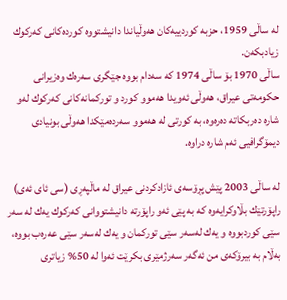له‌ ساڵی‌ 1959، حزبه‌ كوردییه‌كان هه‌وڵیاندا دانیشتووه‌ كورده‌كانی‌ كه‌ركوك زیادبكه‌ن.
ساڵی‌ 1970 بۆ ساڵی‌ 1974 كه‌ سه‌دام بووه‌ جێگری‌ سه‌ره‌ك وه‌زیرانی‌ حكومه‌تی‌ عیراق، هه‌وڵی‌ ئه‌ویدا هه‌موو كورد و توركمانه‌كانی‌ كه‌ركوك له‌و شاره‌ ده‌ربكاته‌ ده‌ره‌وه‌، به‌ كورتی‌ له‌ هه‌موو سه‌رده‌مێكدا هه‌وڵی‌ بونیادی‌ دیمۆگرافیی ئه‌م شاره‌ دراوه‌.

له‌ ساڵی‌ 2003 پێش پڕۆسه‌ی‌ ئازادكردنی‌ عیراق له‌ ماڵپه‌ڕی‌ (سی‌ ئای‌ ئه‌ی‌) راپۆرتێك بڵاوكرایه‌وه‌ كه‌ به‌ پێی‌ ئه‌و راپۆرته‌ دانیشتووانی‌ كه‌ركوك یه‌ك له‌ سه‌ر سێی‌ كوردبووه‌ و یه‌ك له‌سه‌ر سێی‌ توركمان و یه‌ك له‌سه‌ر سێی‌ عه‌ره‌ب بووه‌، به‌ڵام به‌ بیرۆكه‌ی‌ من ئه‌گه‌ر سه‌رژمێری‌ بكرێت ئه‌وا له‌ 50% زیاتری‌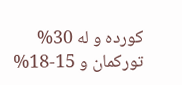كورده‌ و له‌ 30% توركمان و 15-18%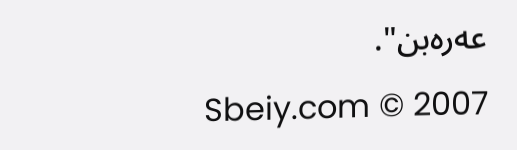عه‌ره‌بن".
Sbeiy.com © 2007